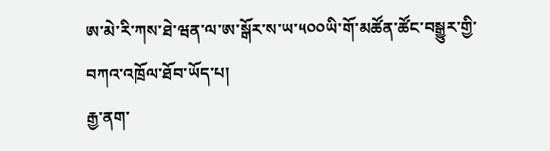ཨ་མེ་རི་ཀས་ཐེ་ཝན་ལ་ཨ་སྒོར་ས་ཡ་༥༠༠ཡི་གོ་མཚོན་ཚོང་བསྒྱུར་གྱི་བཀའ་འཁྲོལ་ཐོབ་ཡོད་པ།
རྒྱ་ནག་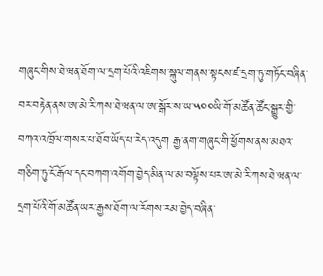གཞུང་གིས་ཐེ་ཝན་ཐོག་ལ་དྲག་པོའི་འཇིགས་སྐུལ་གནས་སྟངས་ཛ་དྲག་ཏུ་གཏོང་བཞིན་བར་བརྟེན་ནས་ཨ་མེ་རི་ཀས་ཐེ་ཝན་ལ་ཨ་སྒོར་ས་ཡ་༥༠༠ཡི་གོ་མཚོན་ཚོང་སྒྱུར་གྱི་བཀའ་འཁྲོལ་གསར་པ་ཐོབ་ཡོད་པ་རེད་འདུག རྒྱ་ནག་གཞུང་གི་ཕྱོགས་ནས་མཐའ་གཅིག་ཏུ་ངོ་རྒོལ་དང་བཀག་འགོག་བྱེད་མིན་ལ་མ་བལྟོས་པར་ཨ་མེ་རི་ཀས་ཐེ་ཝན་ལ་དྲག་པོའི་གོ་མཚོན་ཡར་རྒྱས་ཐོག་ལ་རོགས་རམ་བྱེད་བཞིན་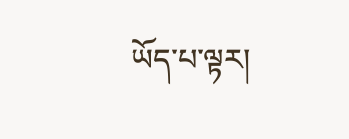ཡོད་པ་ལྟར།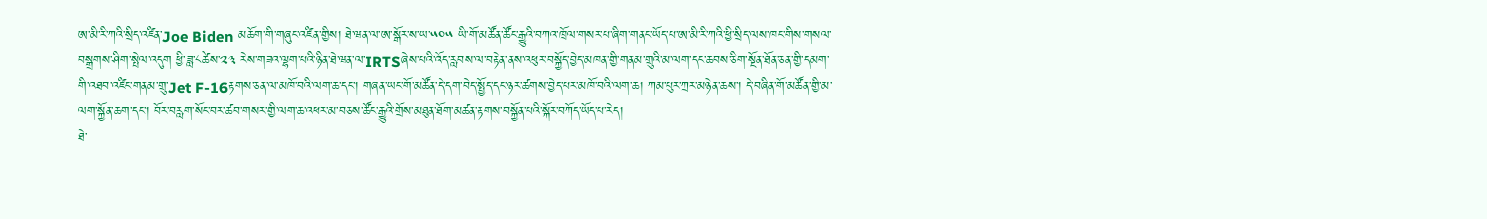ཨ་མི་རི་ཀའི་སྲིད་འཛིན་Joe Biden མཆོག་གི་གཞུང་འཛིན་གྱིས། ཐེ་ཝན་ལ་ཨ་སྒོར་ས་ཡ་༥༠༥ ཡི་གོ་མཚོན་ཚོང་རྒྱུའི་བཀའ་ཁྲོལ་གསར་པ་ཞིག་གནང་ཡོད་པ་ཨ་མི་རི་ཀའི་ཕྱི་སྲིད་ལས་ཁང་གིས་གསལ་བསྒྲགས་ཤིག་སྤེལ་འདུག ཕྱི་ཟླ་༨ཚེས་༢༣ རེས་གཟའ་ལྷག་པའི་ཉིན་ཐེ་ཝན་ལ་IRTSཞེས་པའི་འོད་རླབས་ལ་བརྟེན་ནས་འཕུར་བསྐྱོད་བྱེད་མཁན་གྱི་གནམ་གྲུའི་མ་ལག་དང་ཆབས་ཅིག་སྔོན་ཐོན་ཅན་གྱི་དམག་གི་འཐབ་འཛིང་གནམ་གྲུ་Jet F-16རྟགས་ཅན་ལ་མཁོ་བའི་ལག་ཆ་དང་། གཞན་ཡང་གོ་མཚོན་དེ་དག་བེད་སྤྱོད་དང་ཉར་ཚགས་བྱེད་པར་མཁོ་བའི་ལག་ཆ། ཀམ་པུར་ཀྲར་མཉེན་ཆས་། དེ་བཞིན་གོ་མཚོན་གྱི་མ་ལག་སྐྱོན་ཆག་དང་། བོར་བརླག་སོང་བར་ཚབ་གསར་གྱི་ལག་ཆ་འཕར་མ་བཅས་ཚོང་རྒྱུའི་གྲོས་མཐུན་ཐོག་མཚན་རྟགས་བསྐྱོན་པའི་སྐོར་བཀོད་ཡོད་པ་རེད།
ཐེ་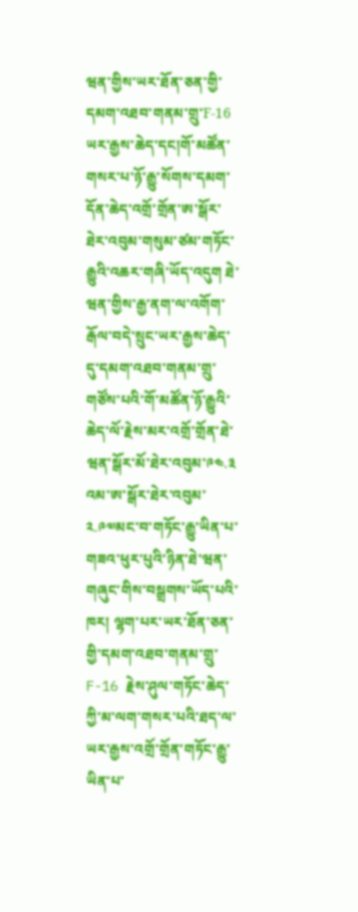ཝན་གྱིས་ཡར་ཐོན་ཅན་གྱི་དམག་འཐབ་གནམ་གྲུ་F-16 ཡར་རྒྱས་ཆེད་དང།གོ་མཚོན་གསར་པ་ཉོ་རྒྱུ་སོགས་དམག་དོན་ཆེད་འགྲོ་གྲོན་ཨ་སྒོར་ཐེར་འབུམ་གསུམ་ཙམ་གཏོང་རྒྱུའི་འཆར་གཞི་ཡོད་འདུག ཐེ་ཝན་གྱིས་རྒྱ་ནག་ལ་འགོག་རྒོལ་བདེ་སྲུང་ཡར་རྒྱས་ཆེད་དུ་དམག་འཐབ་གནམ་གྲུ་གཙོས་པའི་གོ་མཚོན་ཉོ་རྒྱུའི་ཆེད་ལོ་རྗེས་མར་འགྲོ་གྲོན་ཐེ་ཝན་སྒོར་མོ་ཐེར་འབུམ་༩༤.༣ འམ་ཨ་སྒོར་ཐེར་འབུམ་༢.༩༧མང་བ་གཏོང་རྒྱུ་ཡིན་པ་གཟའ་ཕུར་པུའི་ཉིན་ཐེ་ཝན་གཞུང་གིས་བསྒྲགས་ཡོད་པའི་ཁར། ལྷག་པར་ཡར་ཐོན་ཅན་གྱི་དམག་འཐབ་གནམ་གྲུ་F-16 རྗེས་ཤུལ་གཏོང་ཆེད་ཀྱི་མ་ལག་གསར་པའི་ཐད་ལ་ཡར་རྒྱས་འགྲོ་གྲོན་གཏོང་རྒྱུ་ཡིན་པ་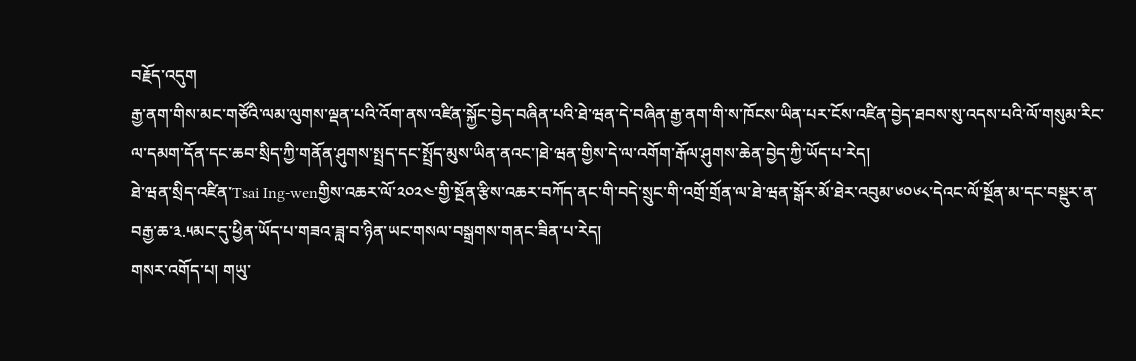བརྗོད་འདུག
རྒྱ་ནག་གིས་མང་གཙོའི་ལམ་ལུགས་ལྡན་པའི་འོག་ནས་འཛིན་སྐྱོང་བྱེད་བཞིན་པའི་ཐེ་ཝན་དེ་བཞིན་རྒྱ་ནག་གི་ས་ཁོངས་ཡིན་པར་ངོས་འཛིན་བྱེད་ཐབས་སུ་འདས་པའི་ལོ་གསུམ་རིང་ལ་དམག་དོན་དང་ཆབ་སྲིད་ཀྱི་གནོན་ཤུགས་སྤྲད་དང་སྤྲོད་མུས་ཡིན་ནའང་།ཐེ་ཝན་གྱིས་དེ་ལ་འགོག་རྒོལ་ཤུགས་ཆེན་བྱེད་ཀྱི་ཡོད་པ་རེད།
ཐེ་ཝན་སྲིད་འཛིན་Tsai Ing-wenགྱིས་འཆར་ལོ་༢༠༢༤་གྱི་སྔོན་རྩིས་འཆར་བཀོད་ནང་གི་བདེ་སྲུང་གི་འགྲོ་གྲོན་ལ་ཐེ་ཝན་སྒོར་མོ་ཐེར་འབུམ་༦༠༦༨་དེའང་ལོ་སྔོན་མ་དང་བསྡུར་ན་བརྒྱ་ཆ་༣.༥མང་དུ་ཕྱིན་ཡོད་པ་གཟའ་ཟླ་བ་ཉིན་ཡང་གསལ་བསྒྲགས་གནང་ཟིན་པ་རེད།
གསར་འགོད་པ། གཡུ་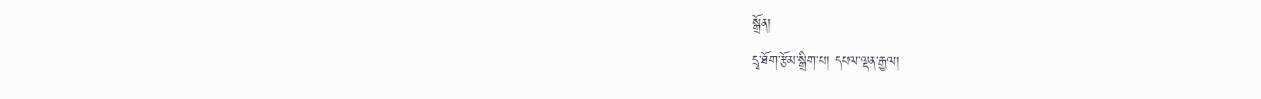སྒྲོན།
དྲྭ་ཐོག་རྩོམ་སྒྲིག་པ། དཔལ་ལྡན་རྒྱལ།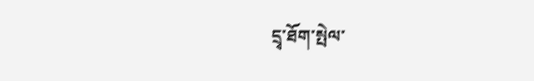དྲྭ་ཐོག་སྤེལ་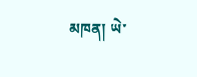མཁན། ཡེ་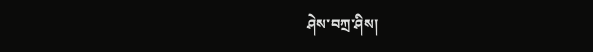ཤེས་བཀྲ་ཤིས།